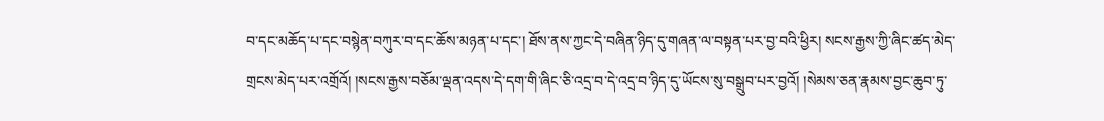བ་དང་མཆོད་པ་དང་བསྙེན་བཀུར་བ་དང་ཆོས་མཉན་པ་དང་། ཐོས་ནས་ཀྱང་དེ་བཞིན་ཉིད་དུ་གཞན་ལ་བསྟན་པར་བྱ་བའི་ཕྱིར། སངས་རྒྱས་ཀྱི་ཞིང་ཚད་མེད་གྲངས་མེད་པར་འགྲོའོ། །སངས་རྒྱས་བཅོམ་ལྡན་འདས་དེ་དག་གི་ཞིང་ཅི་འདྲ་བ་དེ་འདྲ་བ་ཉིད་དུ་ཡོངས་སུ་བསྒྲུབ་པར་བྱའོ། །སེམས་ཅན་རྣམས་བྱང་ཆུབ་ཏུ་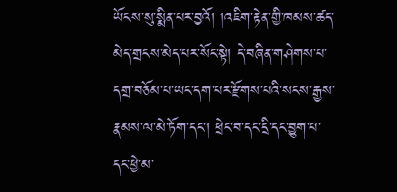ཡོངས་སུ་སྨིན་པར་བྱའོ། །འཇིག་རྟེན་གྱི་ཁམས་ཚད་མེད་གྲངས་མེད་པར་སོང་སྟེ། དེ་བཞིན་གཤེགས་པ་དགྲ་བཅོམ་པ་ཡང་དག་པར་རྫོགས་པའི་སངས་རྒྱས་རྣམས་ལ་མེ་ཏོག་དང་། ཕྲེང་བ་དང་དྲི་དང་བྱུག་པ་དང་ཕྱེ་མ་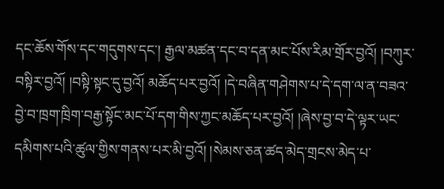དང་ཆོས་གོས་དང་གདུགས་དང་། རྒྱལ་མཚན་དང་བ་དན་མང་པོས་རིམ་གྲོར་བྱའོ། །བཀུར་བསྟིར་བྱའོ། །བསྟི་སྟང་དུ་བྱའོ། མཆོད་པར་བྱའོ། །དེ་བཞིན་གཤེགས་པ་དེ་དག་ལ་ན་བཟའ་བྱེ་བ་ཁྲག་ཁྲིག་བརྒྱ་སྟོང་མང་པོ་དག་གིས་ཀྱང་མཆོད་པར་བྱའོ། །ཞེས་བྱ་བ་དེ་ལྟར་ཡང་དམིགས་པའི་ཚུལ་གྱིས་གནས་པར་མི་བྱའོ། །སེམས་ཅན་ཚད་མེད་གྲངས་མེད་པ་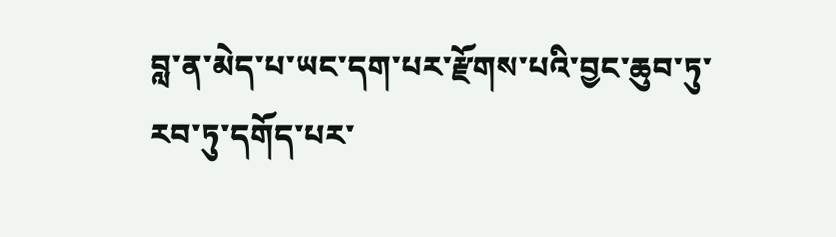བླ་ན་མེད་པ་ཡང་དག་པར་རྫོགས་པའི་བྱང་ཆུབ་ཏུ་རབ་ཏུ་དགོད་པར་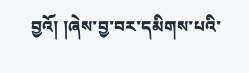བྱའོ། །ཞེས་བྱ་བར་དམིགས་པའི་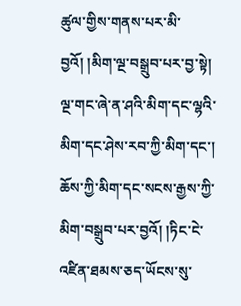ཚུལ་གྱིས་གནས་པར་མི་བྱའོ། །མིག་ལྔ་བསྒྲུབ་པར་བྱ་སྟེ། ལྔ་གང་ཞེ་ན་ཤའི་མིག་དང་ལྷའི་མིག་དང་ཤེས་རབ་ཀྱི་མིག་དང་། ཆོས་ཀྱི་མིག་དང་སངས་རྒྱས་ཀྱི་མིག་བསྒྲུབ་པར་བྱའོ། །ཏིང་ངེ་འཛིན་ཐམས་ཅད་ཡོངས་སུ་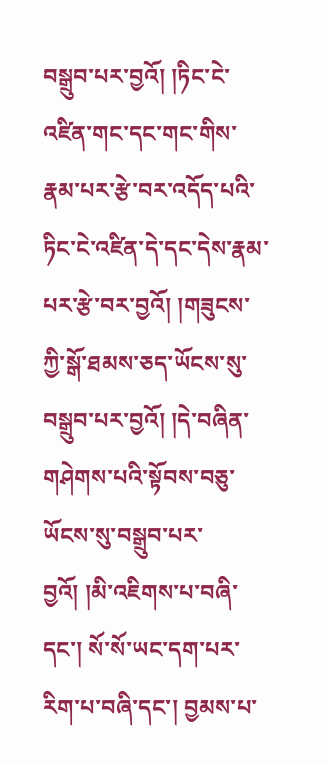བསྒྲུབ་པར་བྱའོ། །ཏིང་ངེ་འཛིན་གང་དང་གང་གིས་རྣམ་པར་རྩེ་བར་འདོད་པའི་ཏིང་ངེ་འཛིན་དེ་དང་དེས་རྣམ་པར་རྩེ་བར་བྱའོ། །གཟུངས་ཀྱི་སྒོ་ཐམས་ཅད་ཡོངས་སུ་བསྒྲུབ་པར་བྱའོ། །དེ་བཞིན་གཤེགས་པའི་སྟོབས་བཅུ་ཡོངས་སུ་བསྒྲུབ་པར་བྱའོ། །མི་འཇིགས་པ་བཞི་དང་། སོ་སོ་ཡང་དག་པར་རིག་པ་བཞི་དང་། བྱམས་པ་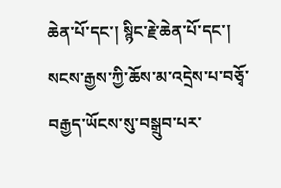ཆེན་པོ་དང་། སྙིང་རྗེ་ཆེན་པོ་དང་། སངས་རྒྱས་ཀྱི་ཆོས་མ་འདྲེས་པ་བཅྭོ་བརྒྱད་ཡོངས་སུ་བསྒྲུབ་པར་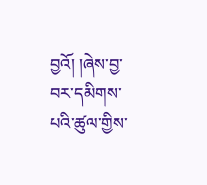བྱའོ། །ཞེས་བྱ་བར་དམིགས་པའི་ཚུལ་གྱིས་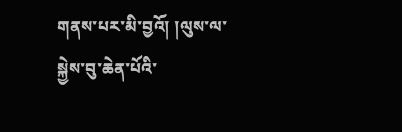གནས་པར་མི་བྱའོ། །ལུས་ལ་སྐྱེས་བུ་ཆེན་པོའི་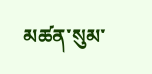མཚན་སུམ་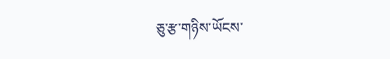ཅུ་རྩ་གཉིས་ཡོངས་